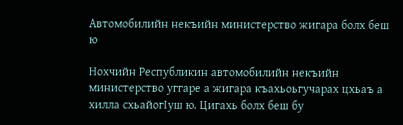Автомобилийн некъийн министерство жигара болх беш ю

Нохчийн Республикин автомобилийн некъийн министерство уггаре а жигара къахьоьгучарах цхьаъ а хилла схьайогIуш ю. Цигахь болх беш бу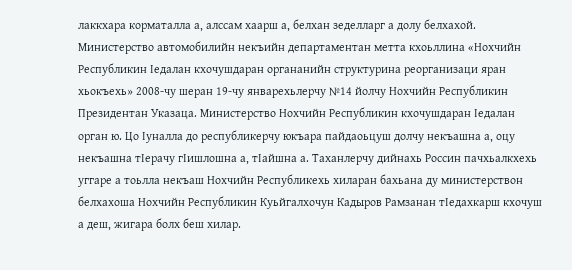лаккхара корматалла а, алссам хаарш а, белхан зеделларг а долу белхахой. Министерство автомобилийн некъийн департаментан метта кхоьллина «Нохчийн Республикин Iедалан кхочушдаран органанийн структурина реорганизаци яран хьокъехь» 2008-чу шеран 19-чу январехьлерчу №14 йолчу Нохчийн Республикин Президентан Указаца. Министерство Нохчийн Республикин кхочушдаран Iедалан орган ю. Цо Iуналла до республикерчу юкъара пайдаоьцуш долчу некъашна а, оцу некъашна тIерачу гIишлошна а, тIайшна а. Таханлерчу дийнахь Россин пачхьалкхехь уггаре а тоьлла некъаш Нохчийн Республикехь хиларан бахьана ду министерствон белхахоша Нохчийн Республикин Куьйгалхочун Кадыров Рамзанан тIедахкарш кхочуш а деш, жигара болх беш хилар.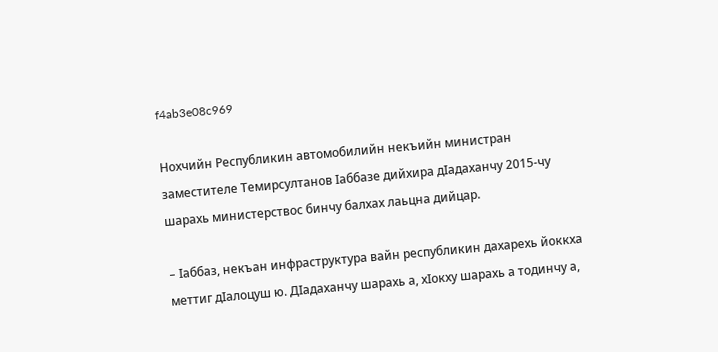f4ab3e08c969

Нохчийн Республикин автомобилийн некъийн министран заместителе Темирсултанов Iаббазе дийхира дIадаханчу 2015-чу шарахь министерствос бинчу балхах лаьцна дийцар.

– Iаббаз, некъан инфраструктура вайн республикин дахарехь йоккха меттиг дIалоцуш ю. ДIадаханчу шарахь а, хIокху шарахь а тодинчу а,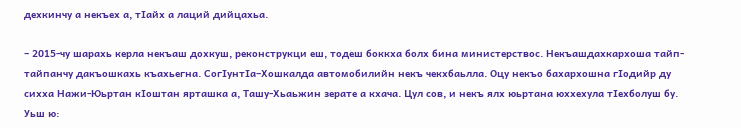дехкинчу а некъех а, тIайх а лаций дийцахьа.

– 2015-чу шарахь керла некъаш дохкуш, реконструкци еш, тодеш боккха болх бина министерствос. Некъашдахкархоша тайп-тайпанчу дакъошкахь къахьегна. СогIунтIа–Хошкалда автомобилийн некъ чекхбаьлла. Оцу некъо бахархошна гIодийр ду сихха Нажи-Юьртан кIоштан ярташка а, Ташу-Хьаьжин зерате а кхача. Цул сов, и некъ ялх юьртана юххехула тIехболуш бу. Уьш ю: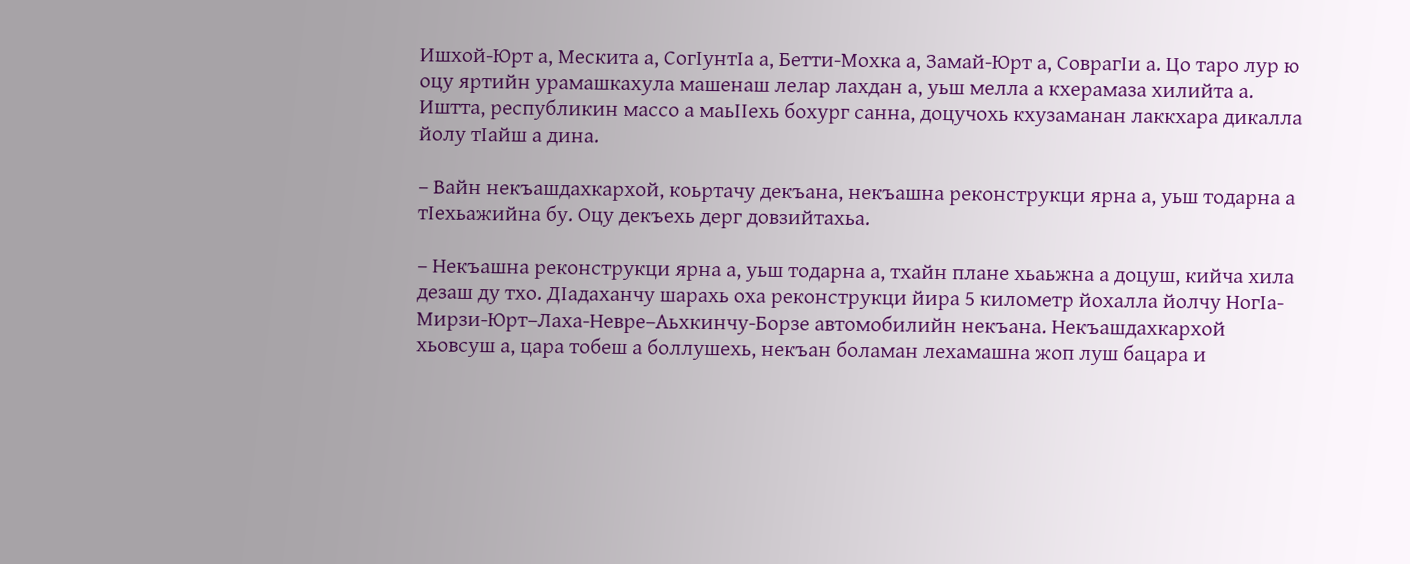Ишхой-Юрт а, Мескита а, СогIунтIа а, Бетти-Мохка а, Замай-Юрт а, СоврагIи а. Цо таро лур ю оцу яртийн урамашкахула машенаш лелар лахдан а, уьш мелла а кхерамаза хилийта а. Иштта, республикин массо а маьIIехь бохург санна, доцучохь кхузаманан лаккхара дикалла йолу тIайш а дина.

– Вайн некъашдахкархой, коьртачу декъана, некъашна реконструкци ярна а, уьш тодарна а тIехьажийна бу. Оцу декъехь дерг довзийтахьа.

– Некъашна реконструкци ярна а, уьш тодарна а, тхайн плане хьаьжна а доцуш, кийча хила дезаш ду тхо. ДIадаханчу шарахь оха реконструкци йира 5 километр йохалла йолчу НогIа-Мирзи-Юрт–Лаха-Невре–Аьхкинчу-Борзе автомобилийн некъана. Некъашдахкархой хьовсуш а, цара тобеш а боллушехь, некъан боламан лехамашна жоп луш бацара и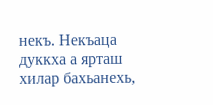некъ. Некъаца дуккха а ярташ хилар бахьанехь,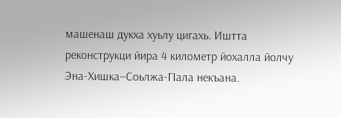машенаш дукха хуьлу цигахь. Иштта реконструкци йира 4 километр йохалла йолчу Эна-Хишка–Соьлжа-ГIала некъана.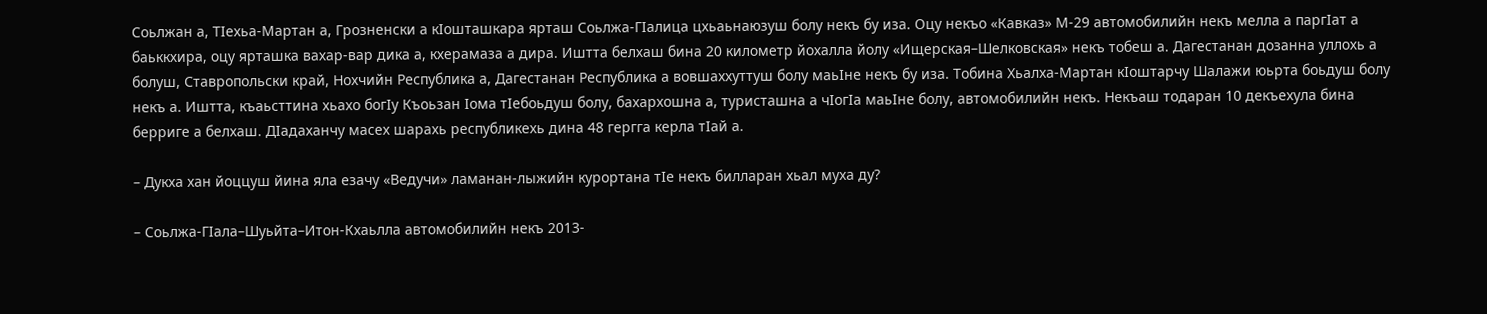Соьлжан а, ТIехьа-Мартан а, Грозненски а кIошташкара ярташ Соьлжа-ГIалица цхьаьнаюзуш болу некъ бу иза. Оцу некъо «Кавказ» М-29 автомобилийн некъ мелла а паргIат а баьккхира, оцу ярташка вахар-вар дика а, кхерамаза а дира. Иштта белхаш бина 20 километр йохалла йолу «Ищерская–Шелковская» некъ тобеш а. Дагестанан дозанна уллохь а болуш, Ставропольски край, Нохчийн Республика а, Дагестанан Республика а вовшаххуттуш болу маьIне некъ бу иза. Тобина Хьалха-Мартан кIоштарчу Шалажи юьрта боьдуш болу некъ а. Иштта, къаьсттина хьахо богIу Къоьзан Iома тIебоьдуш болу, бахархошна а, туристашна а чIогIа маьIне болу, автомобилийн некъ. Некъаш тодаран 10 декъехула бина берриге а белхаш. ДIадаханчу масех шарахь республикехь дина 48 гергга керла тIай а.

– Дукха хан йоццуш йина яла езачу «Ведучи» ламанан-лыжийн курортана тIе некъ билларан хьал муха ду?

– Соьлжа-ГIала–Шуьйта–Итон-Кхаьлла автомобилийн некъ 2013-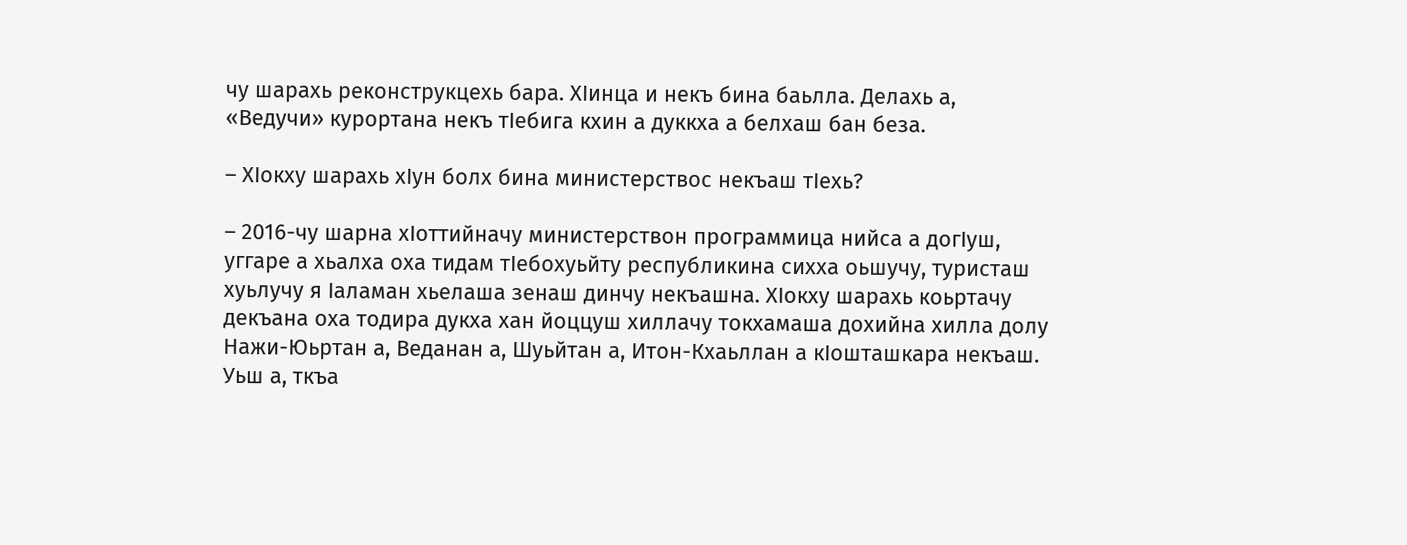чу шарахь реконструкцехь бара. ХIинца и некъ бина баьлла. Делахь а, «Ведучи» курортана некъ тIебига кхин а дуккха а белхаш бан беза.

– ХIокху шарахь хIун болх бина министерствос некъаш тIехь?

– 2016-чу шарна хIоттийначу министерствон программица нийса а догIуш, уггаре а хьалха оха тидам тIебохуьйту республикина сихха оьшучу, туристаш хуьлучу я Iаламан хьелаша зенаш динчу некъашна. ХIокху шарахь коьртачу декъана оха тодира дукха хан йоццуш хиллачу токхамаша дохийна хилла долу Нажи-Юьртан а, Веданан а, Шуьйтан а, Итон-Кхаьллан а кIошташкара некъаш. Уьш а, ткъа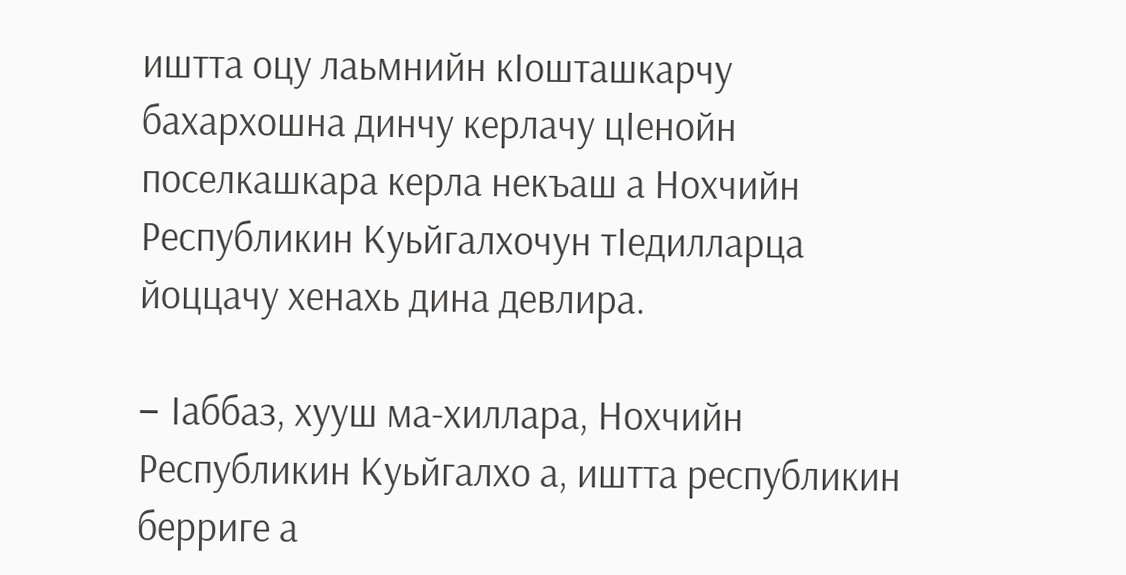иштта оцу лаьмнийн кIошташкарчу бахархошна динчу керлачу цIенойн поселкашкара керла некъаш а Нохчийн Республикин Куьйгалхочун тIедилларца йоццачу хенахь дина девлира.

– Iаббаз, хууш ма-хиллара, Нохчийн Республикин Куьйгалхо а, иштта республикин берриге а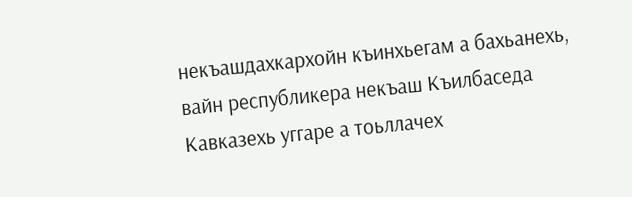некъашдахкархойн къинхьегам а бахьанехь, вайн республикера некъаш Къилбаседа Кавказехь уггаре а тоьллачех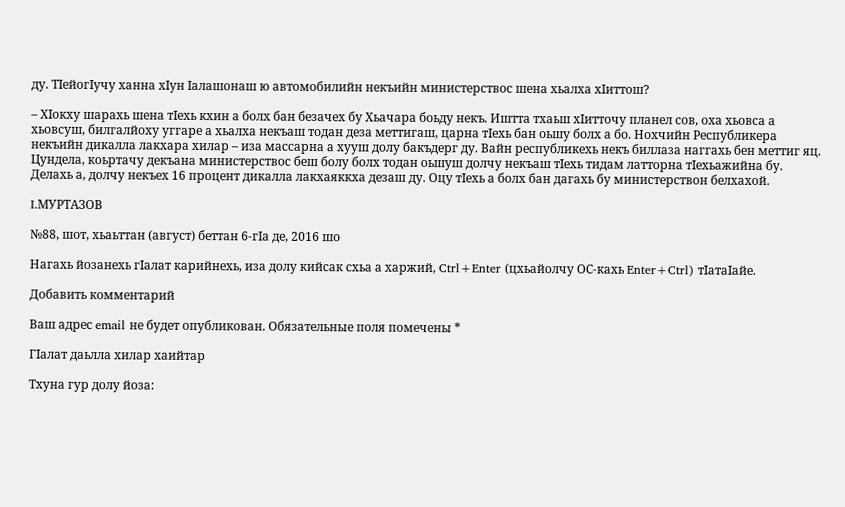ду. ТIейогIучу ханна хIун Iалашонаш ю автомобилийн некъийн министерствос шена хьалха хIиттош?

– ХIокху шарахь шена тIехь кхин а болх бан безачех бу Хьачара боьду некъ. Иштта тхаьш хIитточу планел сов, оха хьовса а хьовсуш, билгалйоху уггаре а хьалха некъаш тодан деза меттигаш, царна тIехь бан оьшу болх а бо. Нохчийн Республикера некъийн дикалла лакхара хилар – иза массарна а хууш долу бакъдерг ду. Вайн республикехь некъ биллаза наггахь бен меттиг яц. Цундела, коьртачу декъана министерствос беш болу болх тодан оьшуш долчу некъаш тIехь тидам латторна тIехьажийна бу. Делахь а, долчу некъех 16 процент дикалла лакхаяккха дезаш ду. Оцу тIехь а болх бан дагахь бу министерствон белхахой.

I.МУРТАЗОВ

№88, шот, хьаьттан (август) беттан 6-гIа де, 2016 шо

Нагахь йозанехь гIалат карийнехь, иза долу кийсак схьа а харжий, Ctrl+Enter (цхьайолчу ОС-кахь Enter+Ctrl) тIатаIайе.

Добавить комментарий

Ваш адрес email не будет опубликован. Обязательные поля помечены *

ГIалат даьлла хилар хаийтар

Тхуна гур долу йоза: